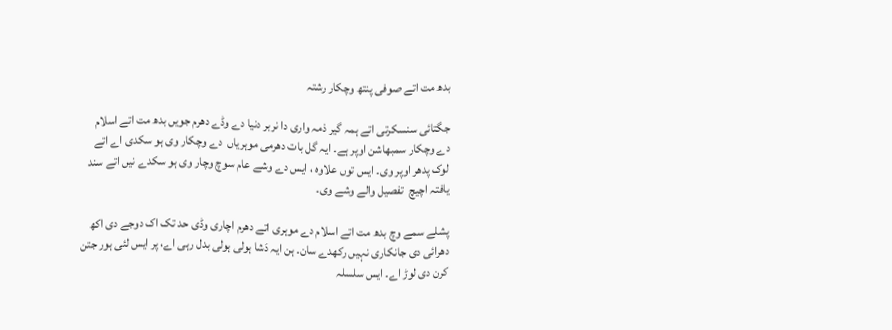بدھ مت اتے صوفی پنتھ وچکار رشتہ

جگتائی سنسکرتی اتے ہمہ گیر ذمہ واری دا نربر دنیا دے وڈے دھرم جویں بدھ مت اتے اسلام دے وچکار سمبھاشن اوپر ہے۔ ایہ گل بات دھرمی موہریاں  دے وچکار وی ہو سکدی اے اتے لوک پدھر اوپر وی۔ ایس توں علاوہ ، ایس دے وشے عام سوچ وچار وی ہو سکدے نیں اتے سند یافتہ اچیچ  تفصیل والے وشے وی۔

پشلے سمے وچ بدھ مت اتے اسلام دے موہری اتے دھرم اچاری وڈی حد تک اک دوجے دی اکھ دھرائی دی جانکاری نہیں رکھدے سان۔ ہن ایہ دَشا ہولی ہولی بدل رہی اے، پر ایس لئی ہور جتن کرن دی لوڑ اے۔ ایس سلسلہ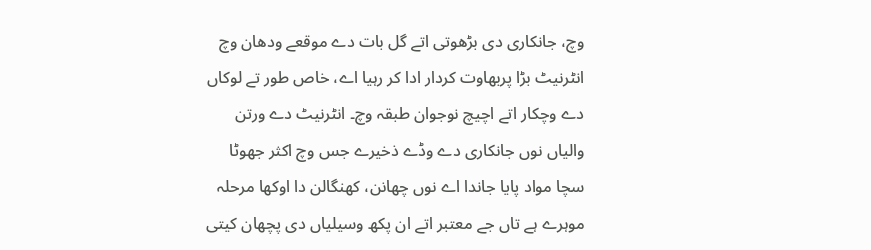وچ، جانکاری دی بڑھوتی اتے گل بات دے موقعے ودھان وچ انٹرنیٹ بڑا پربھاوت کردار ادا کر رہیا اے، خاص طور تے لوکاں دے وچکار اتے اچیچ نوجوان طبقہ وچ۔ انٹرنیٹ دے ورتن والیاں نوں جانکاری دے وڈے ذخیرے جس وچ اکثر جھوٹا سچا مواد پایا جاندا اے نوں چھانن، کھنگالن دا اوکھا مرحلہ موہرے ہے تاں جے معتبر اتے ان پکھ وسیلیاں دی پچھان کیتی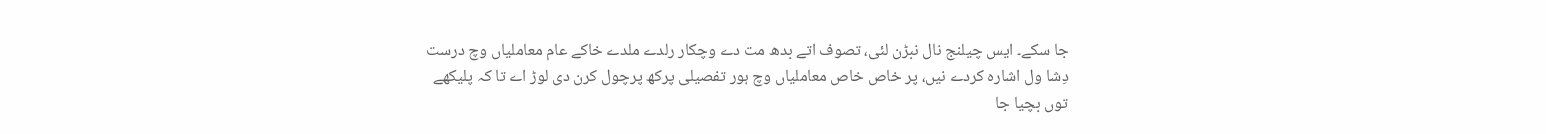جا سکے۔ ایس چیلنج نال نبڑن لئی، تصوف اتے بدھ مت دے وچکار رلدے ملدے خاکے عام معاملیاں وچ درست دِشا ول اشارہ کردے نیں، پر خاص خاص معاملیاں وچ ہور تفصیلی پرکھ پرچول کرن دی لوڑ اے تا کہ پلیکھے توں بچیا جا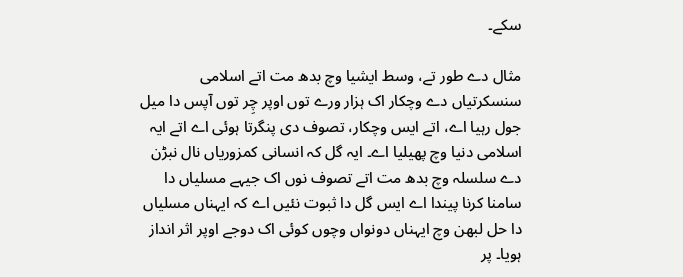سکے۔

مثال دے طور تے، وسط ایشیا وچ بدھ مت اتے اسلامی سنسکرتیاں دے وچکار اک ہزار ورے توں اوپر چِر توں آپس دا میل جول رہیا اے، اتے ایس وچکار، تصوف دی پنگرتا ہوئی اے اتے ایہ اسلامی دنیا وچ پھیلیا اے۔ ایہ گل کہ انسانی کمزوریاں نال نبڑن دے سلسلہ وچ بدھ مت اتے تصوف نوں اک جیہے مسلیاں دا سامنا کرنا پیندا اے ایس گل دا ثبوت نئیں اے کہ ایہناں مسلیاں دا حل لبھن وچ ایہناں دونواں وچوں کوئی اک دوجے اوپر اثر انداز ہویا۔ پر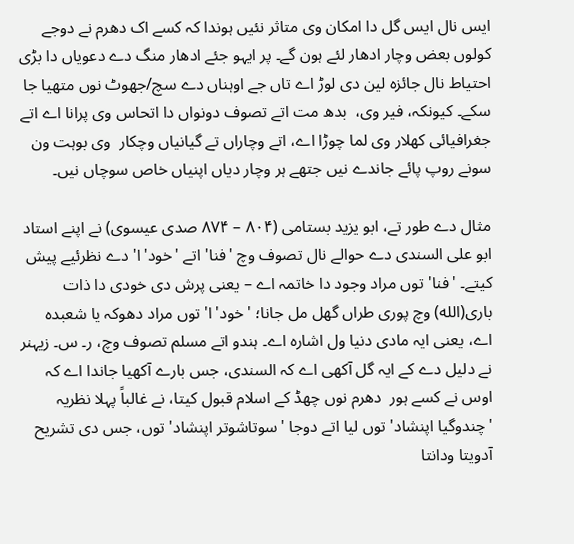ایس نال ایس گل دا امکان وی متاثر نئیں ہوندا کہ کسے اک دھرم نے دوجے کولوں بعض وچار ادھار لئے ہون گے۔ پر ایہو جئے ادھار منگ دے دعویاں دا بڑی احتیاط نال جائزہ لین دی لوڑ اے تاں جے اوہناں دے سچ/جھوٹ نوں متھیا جا سکے۔ کیونکہ، فیر وی،  بدھ مت اتے تصوف دونواں دا اتحاس وی پرانا اے اتے جغرافیائی کھلار وی لما چوڑا اے، اتے وچاراں تے گیانیاں وچکار  وی بوہت ون سونے روپ پائے جاندے نیں جتھے ہر وچار دیاں اپنیاں خاص سوچاں نیں۔

مثال دے طور تے، ابو یزید بستامی (۸۰۴ – ۸۷۴ صدی عیسوی) نے اپنے استاد ابو علی السندی دے حوالے نال تصوف وچ 'فنا' اتے 'خود'ا' دے نظرئیے پیش کیتے۔ 'فنا' توں مراد وجود دا خاتمہ اے – یعنی پرش دی خودی دا ذات باری(الله) وچ پوری طراں گھل مل جانا؛ 'خود'ا' توں مراد دھوکہ یا شعبدہ اے، یعنی ایہ مادی دنیا ول اشارہ اے۔ ہندو اتے مسلم تصوف وچ، ر۔ س۔ زیہنر نے دلیل دے کے ایہ گل آکھی اے کہ السندی، جس بارے آکھیا جاندا اے کہ اوس نے کسے ہور  دھرم نوں چھڈ کے اسلام قبول کیتا، نے غالباً پہلا نظریہ 'چندوگیا اپنشاد' توں لیا اتے دوجا 'سوتاشوتر اپنشاد' توں، جس دی تشریح آدویتا ودانتا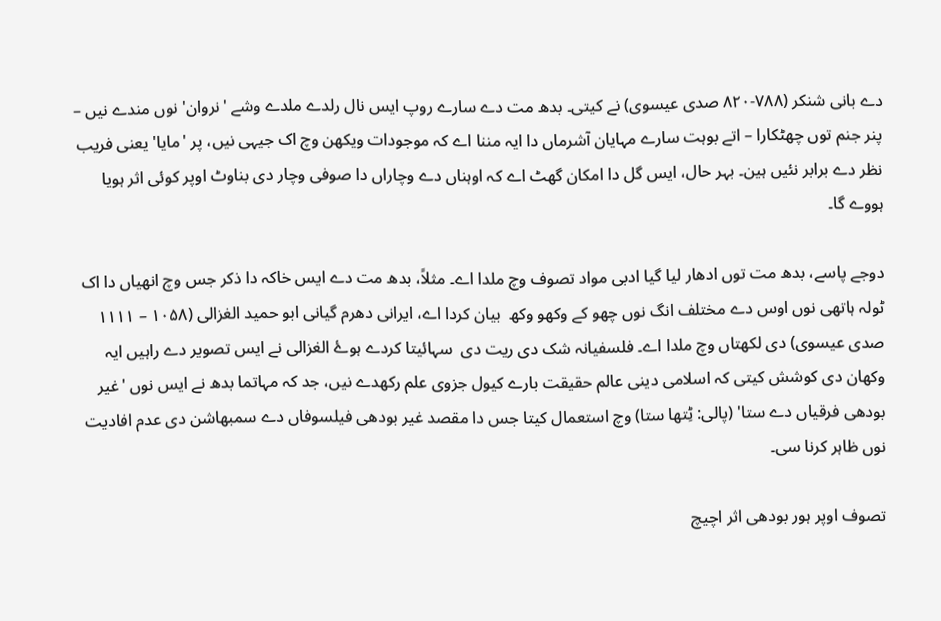دے بانی شنکر (۷۸۸-۸۲۰ صدی عیسوی) نے کیتی۔ بدھ مت دے سارے روپ ایس نال رلدے ملدے وشے 'نروان' نوں مندے نیں – پنر جنم توں چھٹکارا – اتے بوہت سارے مہایان آشرماں دا ایہ مننا اے کہ موجودات ویکھن وچ اک جیہی نیں، پر 'مایا' یعنی فریب نظر دے برابر نئیں ہین۔ بہر حال، ایس گل دا امکان گھٹ اے کہ اوہناں دے وچاراں دا صوفی وچار دی بناوٹ اوپر کوئی اثر ہویا ہووے گا۔

دوجے پاسے، بدھ مت توں ادھار لیا گیا ادبی مواد تصوف وچ ملدا اے۔ مثلاً، بدھ مت دے ایس خاکہ دا ذکر جس وچ انھیاں دا اک ٹولہ ہاتھی نوں اوس دے مختلف انگ نوں چھو کے وکھو وکھ  بیان کردا اے، ایرانی دھرم گیانی ابو حمید الغزالی (۱۰۵۸ – ۱۱۱۱ صدی عیسوی) دی لکھتاں وچ ملدا اے۔ فلسفیانہ شک دی ریت دی  سہائیتا کردے ہوۓ الغزالی نے ایس تصویر دے راہیں ایہ وکھان دی کوشش کیتی کہ اسلامی دینی عالم حقیقت بارے کیول جزوی علم رکھدے نیں، جد کہ مہاتما بدھ نے ایس نوں 'غیر بودھی فرقیاں دے ستا' (پالی: ٹِتھا ستا) وچ استعمال کیتا جس دا مقصد غیر بودھی فیلسوفاں دے سمبھاشن دی عدم افادیت نوں ظاہر کرنا سی۔

تصوف اوپر ہور بودھی اثر اچیچ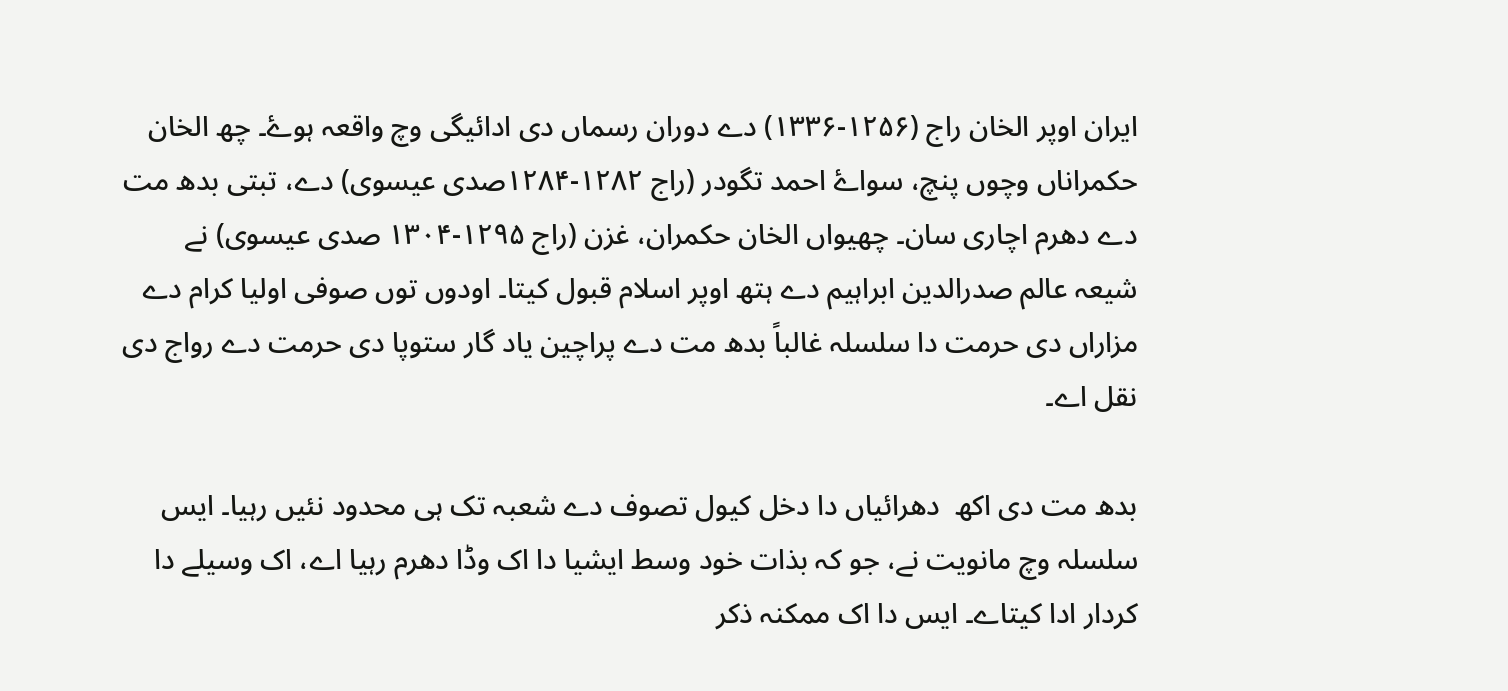ایران اوپر الخان راج (۱۲۵۶-۱۳۳۶) دے دوران رسماں دی ادائیگی وچ واقعہ ہوۓ۔ چھ الخان حکمراناں وچوں پنچ، سواۓ احمد تگودر (راج ۱۲۸۲-۱۲۸۴صدی عیسوی) دے، تبتی بدھ مت دے دھرم اچاری سان۔ چھیواں الخان حکمران، غزن (راج ۱۲۹۵-۱۳۰۴ صدی عیسوی) نے شیعہ عالم صدرالدین ابراہیم دے ہتھ اوپر اسلام قبول کیتا۔ اودوں توں صوفی اولیا کرام دے مزاراں دی حرمت دا سلسلہ غالباً بدھ مت دے پراچین یاد گار ستوپا دی حرمت دے رواج دی نقل اے۔

بدھ مت دی اکھ  دھرائیاں دا دخل کیول تصوف دے شعبہ تک ہی محدود نئیں رہیا۔ ایس سلسلہ وچ مانویت نے، جو کہ بذات خود وسط ایشیا دا اک وڈا دھرم رہیا اے، اک وسیلے دا کردار ادا کیتاے۔ ایس دا اک ممکنہ ذکر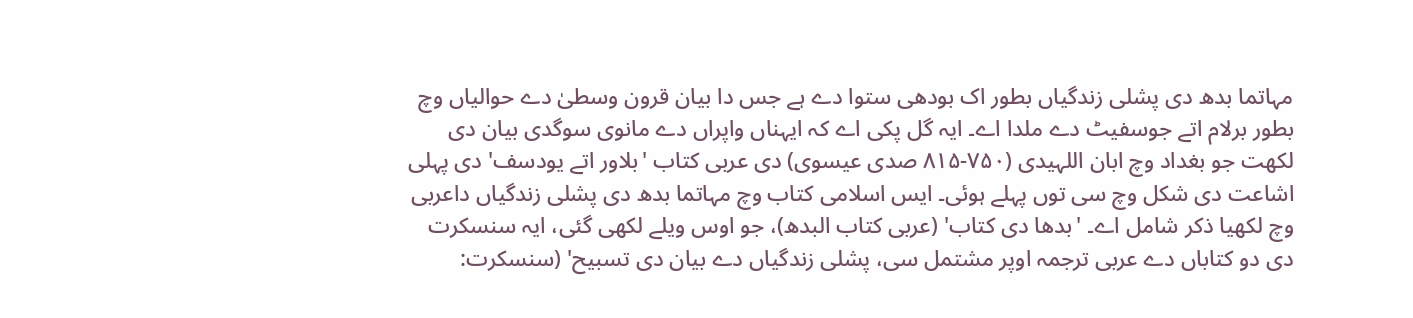مہاتما بدھ دی پشلی زندگیاں بطور اک بودھی ستوا دے ہے جس دا بیان قرون وسطیٰ دے حوالیاں وچ بطور برلام اتے جوسفیٹ دے ملدا اے۔ ایہ گل پکی اے کہ ایہناں واپراں دے مانوی سوگدی بیان دی لکھت جو بغداد وچ ابان اللہیدی (۷۵۰-۸۱۵ صدی عیسوی) دی عربی کتاب 'بلاور اتے یودسف' دی پہلی اشاعت دی شکل وچ سی توں پہلے ہوئی۔ ایس اسلامی کتاب وچ مہاتما بدھ دی پشلی زندگیاں داعربی وچ لکھیا ذکر شامل اے۔ 'بدھا دی کتاب' (عربی کتاب البدھ)، جو اوس ویلے لکھی گئی، ایہ سنسکرت دی دو کتاباں دے عربی ترجمہ اوپر مشتمل سی، پشلی زندگیاں دے بیان دی تسبیح' (سنسکرت: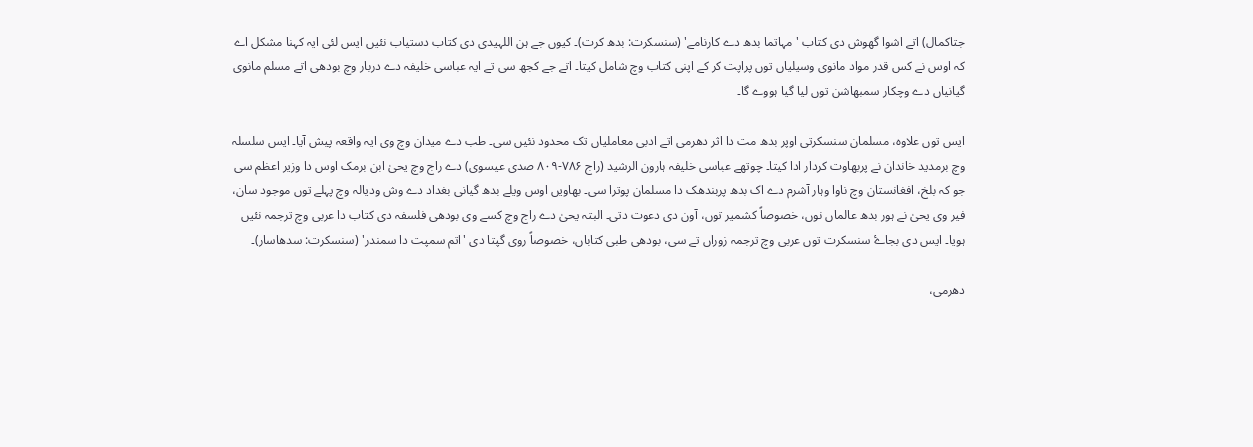جتاکمال) اتے اشوا گھوش دی کتاب 'مہاتما بدھ دے کارنامے' (سنسکرت: بدھ کرت)۔ کیوں جے ہن اللہیدی دی کتاب دستیاب نئیں ایس لئی ایہ کہنا مشکل اے کہ اوس نے کس قدر مواد مانوی وسیلیاں توں پراپت کر کے اپنی کتاب وچ شامل کیتا۔ اتے جے کجھ سی تے ایہ عباسی خلیفہ دے دربار وچ بودھی اتے مسلم مانوی گیانیاں دے وچکار سمبھاشن توں لیا گیا ہووے گا۔

ایس توں علاوہ، مسلمان سنسکرتی اوپر بدھ مت دا اثر دھرمی اتے ادبی معاملیاں تک محدود نئیں سی۔ طب دے میدان وچ وی ایہ واقعہ پیش آیا۔ ایس سلسلہ وچ برمدید خاندان نے پربھاوت کردار ادا کیتا۔ چوتھے عباسی خلیفہ ہارون الرشید (راج ۷۸۶-۸۰۹ صدی عیسوی) دے راج وچ یحیٰ ابن برمک اوس دا وزیر اعظم سی جو کہ بلخ، افغانستان وچ ناوا وہار آشرم دے اک بدھ پربندھک دا مسلمان پوترا سی۔ بھاویں اوس ویلے بدھ گیانی بغداد دے وش ودیالہ وچ پہلے توں موجود سان، فیر وی یحیٰ نے ہور بدھ عالماں نوں، خصوصاً کشمیر توں، آون دی دعوت دتی۔ البتہ یحیٰ دے راج وچ کسے وی بودھی فلسفہ دی کتاب دا عربی وچ ترجمہ نئیں ہویا۔ ایس دی بجاۓ سنسکرت توں عربی وچ ترجمہ زوراں تے سی، بودھی طبی کتاباں، خصوصاً روی گپتا دی 'اتم سمپت دا سمندر' (سنسکرت: سدھاسار)۔

دھرمی،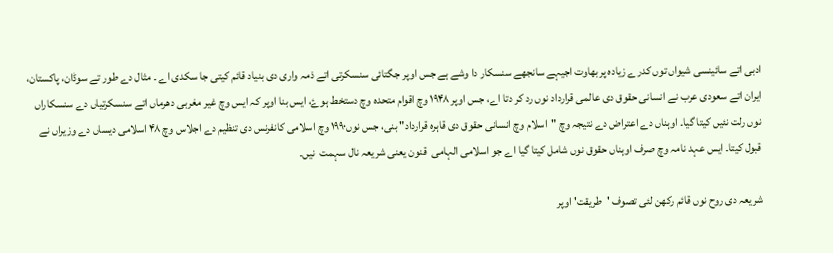ادبی اتے سائینسی شیواں توں کدرے زیادہ پربھاوت اجیہے سانجھے سنسکار دا وشے ہے جس اوپر جگتائی سنسکرتی اتے ذمہ واری دی بنیاد قائم کیتی جا سکدی اے ۔ مثال دے طور تے سوڈان، پاکستان، ایران اتے سعودی عرب نے انسانی حقوق دی عالمی قرارداد نوں رد کر دتا اے، جس اوپر ۱۹۴۸ وچ اقوام متحدہ وچ دستخط ہوۓ، ایس بنا اوپر کہ ایس وچ غیر مغربی دھرماں اتے سنسکرتیاں دے سنسکاراں نوں رلت نئیں کیتا گیا۔ اوہناں دے اعتراض دے نتیجہ وچ "اسلام وچ انسانی حقوق دی قاہرہ قرارداد" بنی، جس نوں۱۹۹۰ وچ اسلامی کانفرنس دی تنظیم دے اجلاس وچ ۴۸ اسلامی دیساں دے وزیراں نے قبول کیتا۔ ایس عہد نامہ وچ صرف اوہناں حقوق نوں شامل کیتا گیا اے جو اسلامی الہامی  قنون یعنی شریعہ نال سہمت  نیں۔

شریعہ دی روح نوں قائم رکھن لئی تصوف 'طریقت' اوپر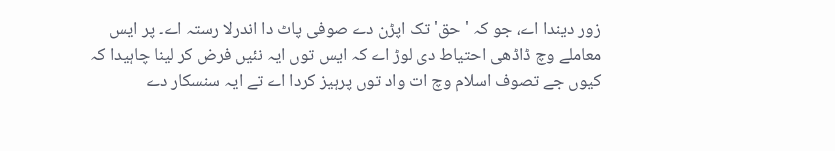زور دیندا اے، جو کہ 'حق' تک اپڑن دے صوفی پاٹ دا اندرلا رستہ اے۔ پر ایس معاملے وچ ڈاڈھی احتیاط دی لوڑ اے کہ ایس توں ایہ نئیں فرض کر لینا چاہیدا کہ کیوں جے تصوف اسلام وچ ات واد توں پرہیز کردا اے تے ایہ سنسکار دے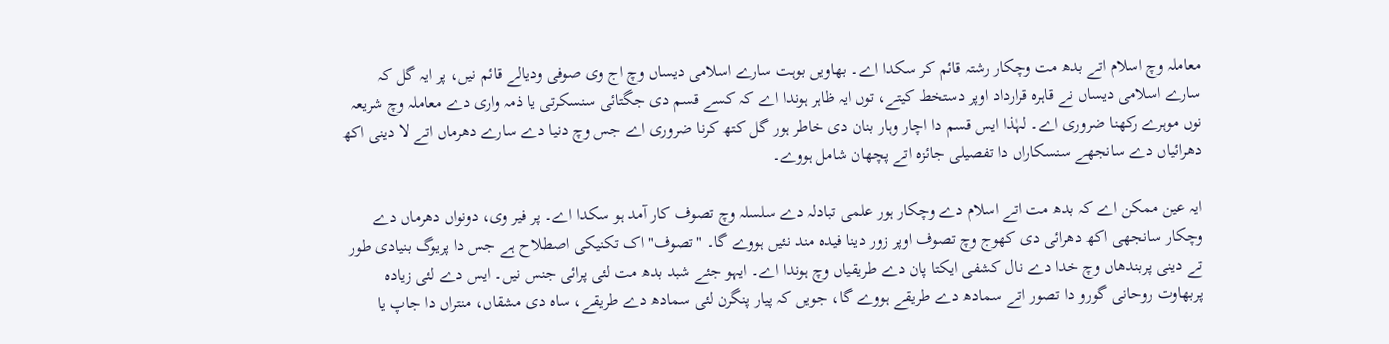معاملہ وچ اسلام اتے بدھ مت وچکار رشتہ قائم کر سکدا اے۔ بھاویں بوہت سارے اسلامی دیساں وچ اج وی صوفی ودیالے قائم نیں، پر ایہ گل کہ سارے اسلامی دیساں نے قاہرہ قرارداد اوپر دستخط کیتے، توں ایہ ظاہر ہوندا اے کہ کسے قسم دی جگتائی سنسکرتی یا ذمہ واری دے معاملہ وچ شریعہ نوں موہرے رکھنا ضروری اے۔ لہٰذا ایس قسم دا اچار وہار بنان دی خاطر ہور گل کتھ کرنا ضروری اے جس وچ دنیا دے سارے دھرماں اتے لا دینی اکھ دھرائیاں دے سانجھے سنسکاراں دا تفصیلی جائزہ اتے پچھان شامل ہووے۔

ایہ عین ممکن اے کہ بدھ مت اتے اسلام دے وچکار ہور علمی تبادلہ دے سلسلہ وچ تصوف کار آمد ہو سکدا اے۔ پر فیر وی، دونواں دھرماں دے وچکار سانجھی اکھ دھرائی دی کھوج وچ تصوف اوپر زور دینا فیدہ مند نئیں ہووے گا۔ "تصوف" اک تکنیکی اصطلاح ہے جس دا پریوگ بنیادی طور تے دینی پربندھاں وچ خدا دے نال کشفی ایکتا پان دے طریقیاں وچ ہوندا اے۔ ایہو جئے شبد بدھ مت لئی پرائی جنس نیں۔ ایس دے لئی زیادہ پربھاوت روحانی گورو دا تصور اتے سمادھ دے طریقے ہووے گا، جویں کہ پیار پنگرن لئی سمادھ دے طریقے، ساہ دی مشقاں، منتراں دا جاپ یا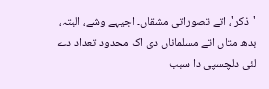'ذکر'، اتے تصوراتی مشقاں۔ اجیہے وشے، البتہ، بدھ متاں اتے مسلماناں دی اک محدود تعداد دے لئی دلچسپی دا سبب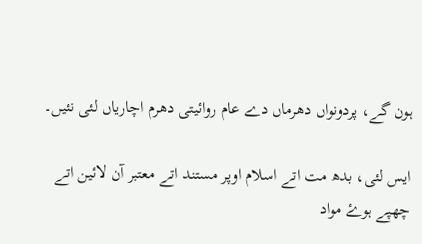ہون گے، پردونواں دھرماں دے عام روائیتی دھرم اچاریاں لئی نئیں۔

ایس لئی، بدھ مت اتے اسلام اوپر مستند اتے معتبر آن لائین اتے چھپے ہوۓ مواد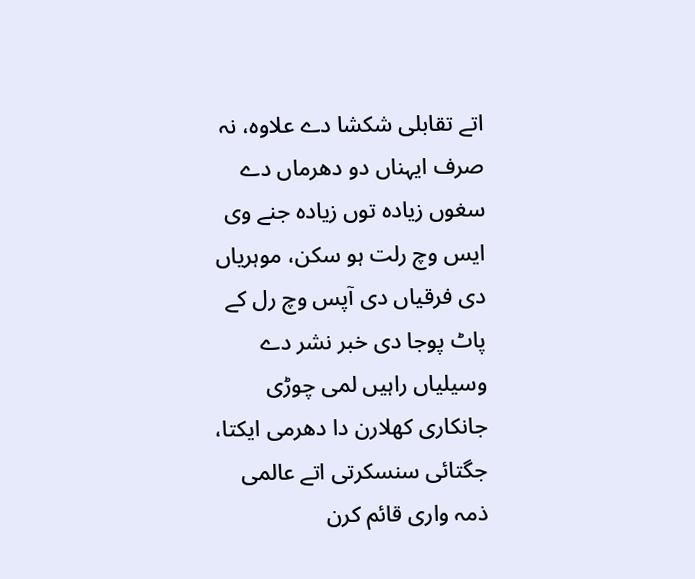اتے تقابلی شکشا دے علاوہ، نہ صرف ایہناں دو دھرماں دے سغوں زیادہ توں زیادہ جنے وی ایس وچ رلت ہو سکن، موہریاں دی فرقیاں دی آپس وچ رل کے پاٹ پوجا دی خبر نشر دے وسیلیاں راہیں لمی چوڑی جانکاری کھلارن دا دھرمی ایکتا، جگتائی سنسکرتی اتے عالمی ذمہ واری قائم کرن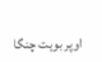اوپر بوہت چنگا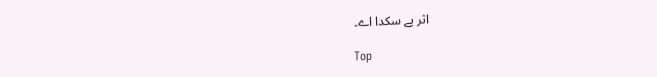اثر پے سکدا اے۔

Top